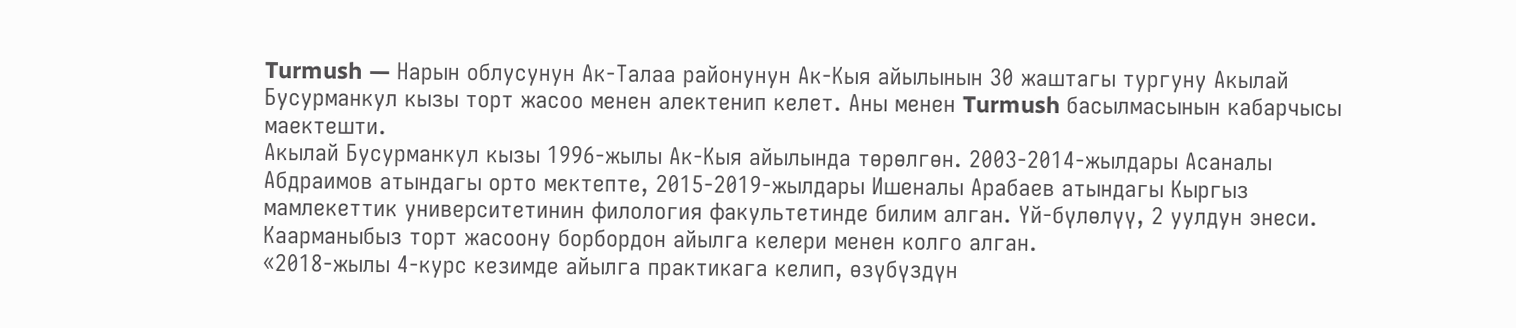Turmush — Нарын облусунун Ак-Талаа районунун Ак-Кыя айылынын 30 жаштагы тургуну Акылай Бусурманкул кызы торт жасоо менен алектенип келет. Аны менен Turmush басылмасынын кабарчысы маектешти.
Акылай Бусурманкул кызы 1996-жылы Ак-Кыя айылында төрөлгөн. 2003-2014-жылдары Асаналы Абдраимов атындагы орто мектепте, 2015-2019-жылдары Ишеналы Арабаев атындагы Кыргыз мамлекеттик университетинин филология факультетинде билим алган. Үй-бүлөлүү, 2 уулдун энеси.
Каарманыбыз торт жасоону борбордон айылга келери менен колго алган.
«2018-жылы 4-курс кезимде айылга практикага келип, өзүбүздүн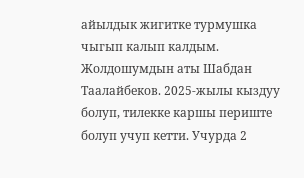айылдык жигитке турмушка чыгып калып калдым. Жолдошумдын аты Шабдан Таалайбеков. 2025-жылы кыздуу болуп, тилекке каршы периште болуп учуп кетти. Учурда 2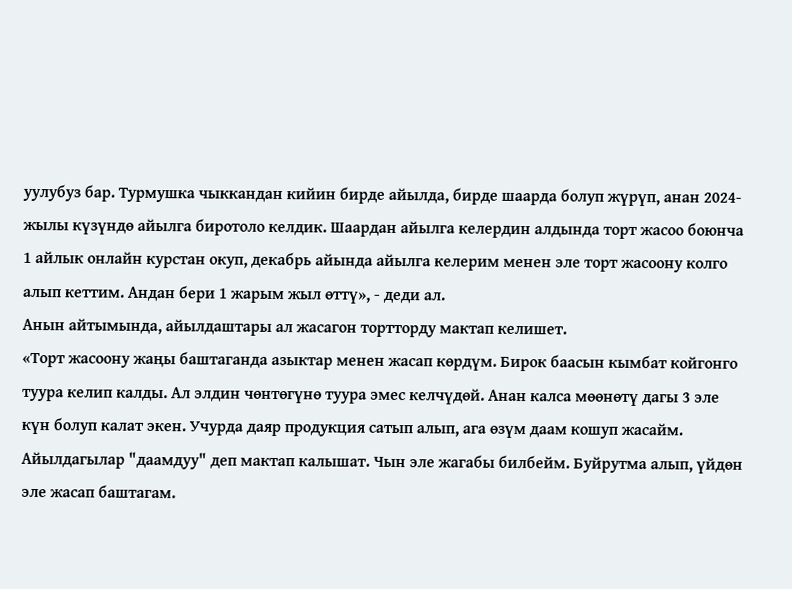уулубуз бар. Турмушка чыккандан кийин бирде айылда, бирде шаарда болуп жүрүп, анан 2024-жылы күзүндө айылга биротоло келдик. Шаардан айылга келердин алдында торт жасоо боюнча 1 айлык онлайн курстан окуп, декабрь айында айылга келерим менен эле торт жасоону колго алып кеттим. Андан бери 1 жарым жыл өттү», - деди ал.
Анын айтымында, айылдаштары ал жасагон тортторду мактап келишет.
«Торт жасоону жаңы баштаганда азыктар менен жасап көрдүм. Бирок баасын кымбат койгонго туура келип калды. Ал элдин чөнтөгүнө туура эмес келчүдөй. Анан калса мөөнөтү дагы 3 эле күн болуп калат экен. Учурда даяр продукция сатып алып, ага өзүм даам кошуп жасайм. Айылдагылар "даамдуу" деп мактап калышат. Чын эле жагабы билбейм. Буйрутма алып, үйдөн эле жасап баштагам.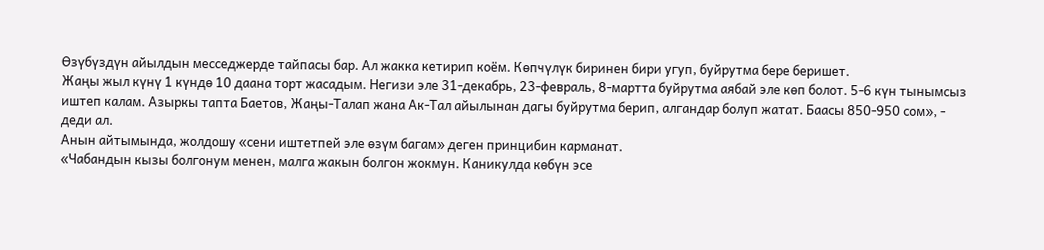Өзүбүздүн айылдын месседжерде тайпасы бар. Ал жакка кетирип коём. Көпчүлүк биринен бири угуп, буйрутма бере беришет.
Жаңы жыл күнү 1 күндө 10 даана торт жасадым. Негизи эле 31-декабрь, 23-февраль, 8-мартта буйрутма аябай эле көп болот. 5-6 күн тынымсыз иштеп калам. Азыркы тапта Баетов, Жаңы-Талап жана Ак-Тал айылынан дагы буйрутма берип, алгандар болуп жатат. Баасы 850-950 сом», - деди ал.
Анын айтымында, жолдошу «сени иштетпей эле өзүм багам» деген принцибин карманат.
«Чабандын кызы болгонум менен, малга жакын болгон жокмун. Каникулда көбүн эсе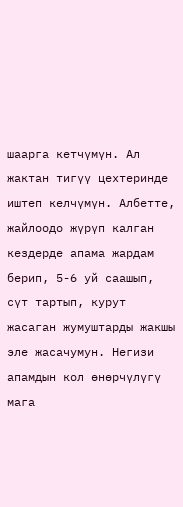шаарга кетчүмүн. Ал жактан тигүү цехтеринде иштеп келчүмүн. Албетте, жайлоодо жүрүп калган кездерде апама жардам берип, 5-6 уй саашып, сүт тартып, курут жасаган жумуштарды жакшы эле жасачумун. Негизи апамдын кол өнөрчүлүгү мага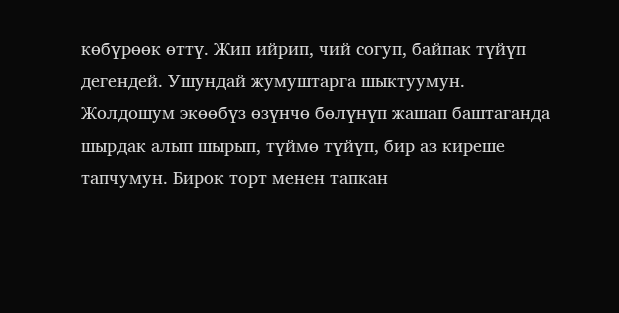көбүрөөк өттү. Жип ийрип, чий согуп, байпак түйүп дегендей. Ушундай жумуштарга шыктуумун.
Жолдошум экөөбүз өзүнчө бөлүнүп жашап баштаганда шырдак алып шырып, түймө түйүп, бир аз киреше тапчумун. Бирок торт менен тапкан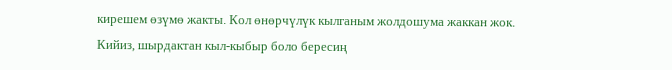кирешем өзүмө жакты. Кол өнөрчүлүк кылганым жолдошума жаккан жок. Кийиз, шырдактан кыл-кыбыр боло бересиң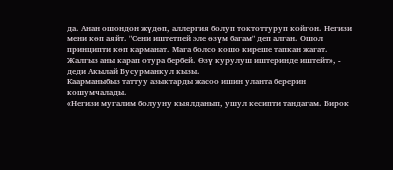да. Анан ошондон жүдөп, аллергия болуп токтоттуруп койгон. Негизи мени көп аяйт. "Сени иштетпей эле өзүм багам" деп алган. Ошол принципти көп карманат. Мага болсо кошо киреше тапкан жагат. Жалгыз аны карап отура бербей. Өзү курулуш иштеринде иштейт», - деди Акылай Бусурманкул кызы.
Каарманыбыз таттуу азыктарды жасоо ишин уланта берерин кошумчалады.
«Негизи мугалим болууну кыялданып, ушул кесипти тандагам. Бирок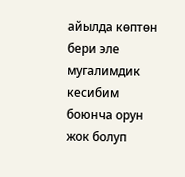айылда көптөн бери эле мугалимдик кесибим боюнча орун жок болуп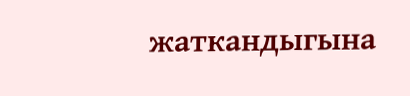жаткандыгына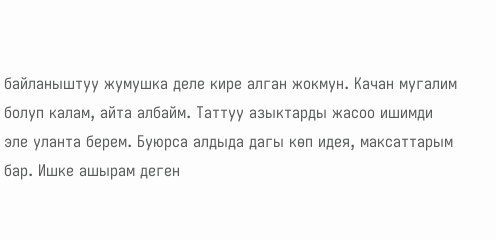байланыштуу жумушка деле кире алган жокмун. Качан мугалим болуп калам, айта албайм. Таттуу азыктарды жасоо ишимди эле уланта берем. Буюрса алдыда дагы көп идея, максаттарым бар. Ишке ашырам деген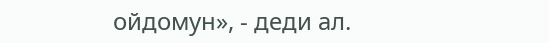ойдомун», - деди ал.